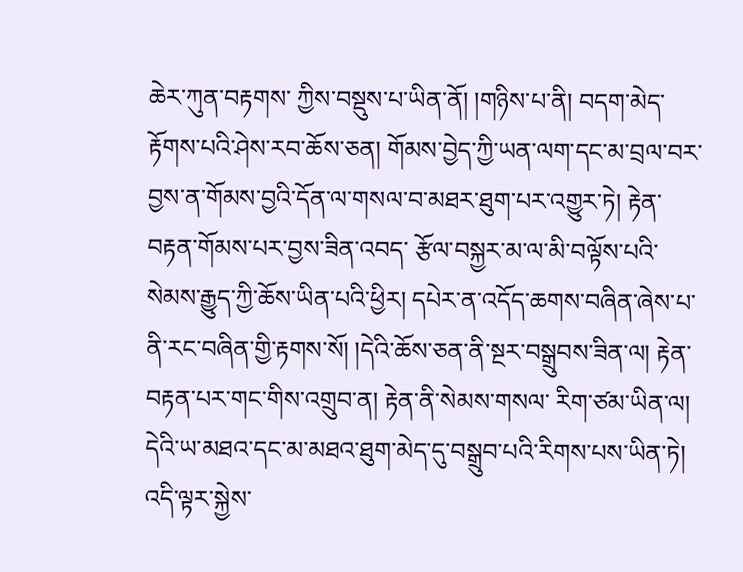ཆེར་ཀུན་བརྟགས་ ཀྱིས་བསྡུས་པ་ཡིན་ནོ། །གཉིས་པ་ནི། བདག་མེད་རྟོགས་པའི་ཤེས་རབ་ཆོས་ཅན། གོམས་བྱེད་ཀྱི་ཡན་ལག་དང་མ་བྲལ་བར་བྱས་ན་གོམས་བྱའི་དོན་ལ་གསལ་བ་མཐར་ཐུག་པར་འགྱུར་ཏེ། རྟེན་བརྟན་གོམས་པར་བྱས་ཟིན་འབད་ རྩོལ་བསྐྱར་མ་ལ་མི་བལྟོས་པའི་སེམས་རྒྱུད་ཀྱི་ཆོས་ཡིན་པའི་ཕྱིར། དཔེར་ན་འདོད་ཆགས་བཞིན་ཞེས་པ་ནི་རང་བཞིན་གྱི་རྟགས་སོ། །དེའི་ཆོས་ཅན་ནི་སྔར་བསྒྲུབས་ཟིན་ལ། རྟེན་བརྟན་པར་གང་གིས་འགྲུབ་ན། རྟེན་ནི་སེམས་གསལ་ རིག་ཙམ་ཡིན་ལ། དེའི་ཡ་མཐའ་དང་མ་མཐའ་ཐུག་མེད་དུ་བསྒྲུབ་པའི་རིགས་པས་ཡིན་ཏེ། འདི་ལྟར་སྐྱེས་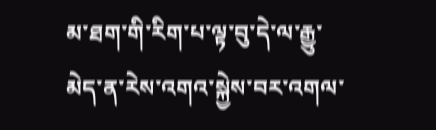མ་ཐག་གི་རིག་པ་ལྟ་བུ་དེ་ལ་རྒྱུ་མེད་ན་རེས་འགའ་སྐྱེས་བར་འགལ་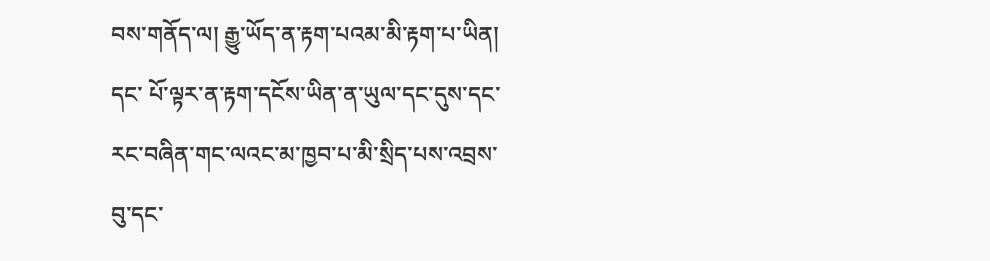བས་གནོད་ལ། རྒྱུ་ཡོད་ན་རྟག་པའམ་མི་རྟག་པ་ཡིན། དང་ པོ་ལྟར་ན་རྟག་དངོས་ཡིན་ན་ཡུལ་དང་དུས་དང་རང་བཞིན་གང་ལའང་མ་ཁྱབ་པ་མི་སྲིད་པས་འབྲས་བུ་དང་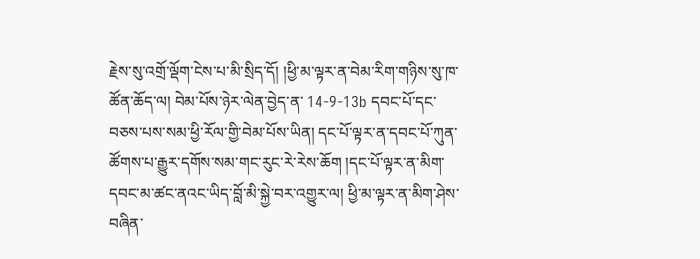རྗེས་སུ་འགྲོ་ལྡོག་ངེས་པ་མི་སྲིད་དོ། །ཕྱི་མ་ལྟར་ན་བེམ་རིག་གཉིས་སུ་ཁ་ཚོན་ཆོད་ལ། བེམ་པོས་ཉེར་ལེན་བྱེད་ན་ 14-9-13b དབང་པོ་དང་བཅས་པས་སམ་ཕྱི་རོལ་གྱི་བེམ་པོས་ཡིན། དང་པོ་ལྟར་ན་དབང་པོ་ཀུན་ཚོགས་པ་རྒྱུར་དགོས་སམ་གང་རུང་རེ་རེས་ཆོག །དང་པོ་ལྟར་ན་མིག་དབང་མ་ཚང་ནའང་ཡིད་བློ་མི་སྐྱེ་བར་འགྱུར་ལ། ཕྱི་མ་ལྟར་ན་མིག་ཤེས་བཞིན་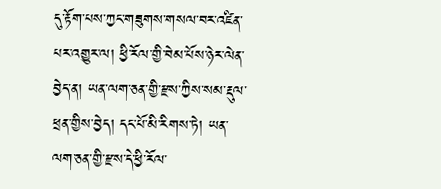དུ་རྟོག་པས་ཀྱང་གཟུགས་གསལ་བར་འཛིན་པར་འགྱུར་ལ། ཕྱི་རོལ་གྱི་བེམ་པོས་ཉེར་ལེན་བྱེད་ན། ཡན་ལག་ཅན་གྱི་རྫས་ཀྱིས་སམ་རྡུལ་ཕྲན་གྱིས་བྱེད། དང་པོ་མི་རིགས་ཏེ། ཡན་ལག་ཅན་གྱི་རྫས་དེ་ཕྱི་རོལ་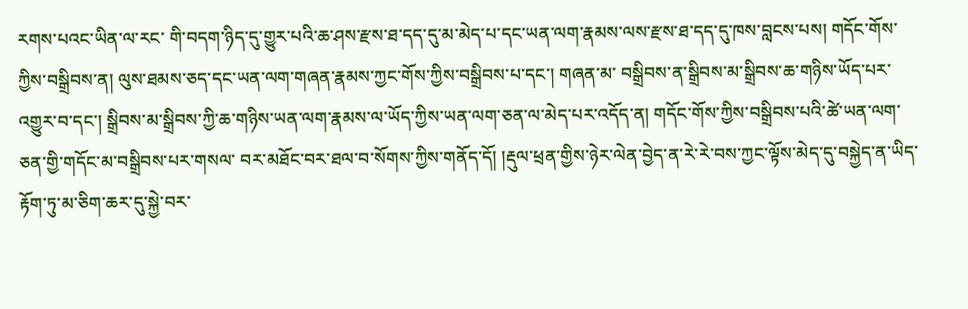རགས་པའང་ཡིན་ལ་རང་ གི་བདག་ཉིད་དུ་གྱུར་པའི་ཆ་ཤས་རྫས་ཐ་དད་དུ་མ་མེད་པ་དང་ཡན་ལག་རྣམས་ལས་རྫས་ཐ་དད་དུ་ཁས་བླངས་པས། གདོང་གོས་ཀྱིས་བསྒྲིབས་ན། ལུས་ཐམས་ཅད་དང་ཡན་ལག་གཞན་རྣམས་ཀྱང་གོས་ཀྱིས་བསྒྲིབས་པ་དང་། གཞན་མ་ བསྒྲིབས་ན་སྒྲིབས་མ་སྒྲིབས་ཆ་གཉིས་ཡོད་པར་འགྱུར་བ་དང་། སྒྲིབས་མ་སྒྲིབས་ཀྱི་ཆ་གཉིས་ཡན་ལག་རྣམས་ལ་ཡོད་ཀྱིས་ཡན་ལག་ཅན་ལ་མེད་པར་འདོད་ན། གདོང་གོས་ཀྱིས་བསྒྲིབས་པའི་ཚེ་ཡན་ལག་ཅན་གྱི་གདོང་མ་བསྒྲིབས་པར་གསལ་ བར་མཐོང་བར་ཐལ་བ་སོགས་ཀྱིས་གནོད་དོ། །རྡུལ་ཕྲན་གྱིས་ཉེར་ལེན་བྱེད་ན་རེ་རེ་བས་ཀྱང་ལྟོས་མེད་དུ་བསྐྱེད་ན་ཡིད་རྟོག་ཏུ་མ་ཅིག་ཆར་དུ་སྐྱེ་བར་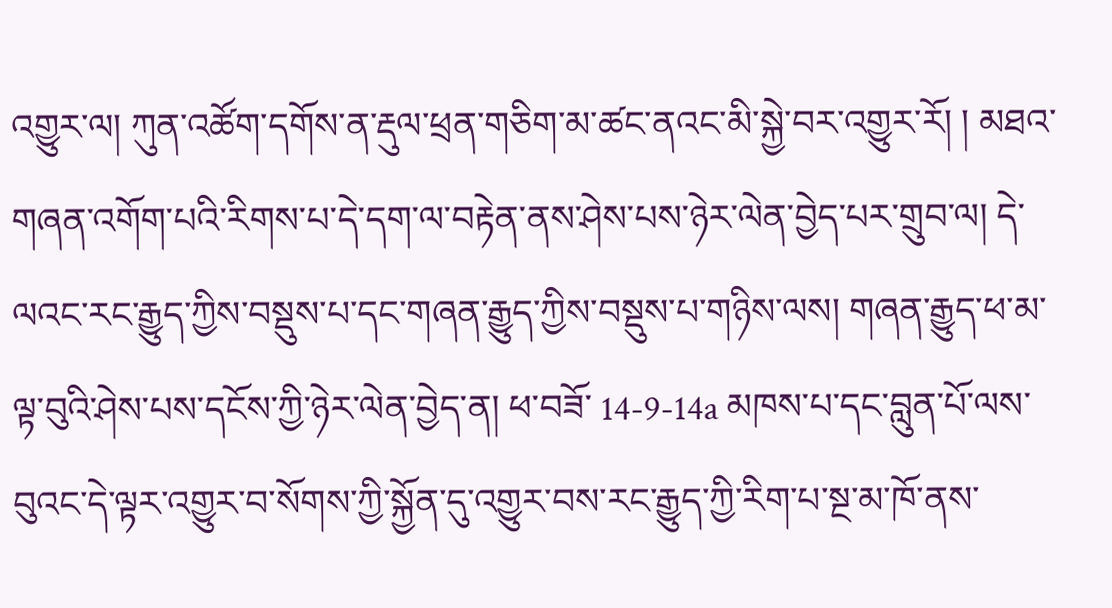འགྱུར་ལ། ཀུན་འཚོག་དགོས་ན་རྡུལ་ཕྲན་གཅིག་མ་ཚང་ནའང་མི་སྐྱེ་བར་འགྱུར་རོ། ། མཐའ་གཞན་འགོག་པའི་རིགས་པ་དེ་དག་ལ་བརྟེན་ནས་ཤེས་པས་ཉེར་ལེན་བྱེད་པར་གྲུབ་ལ། དེ་ལའང་རང་རྒྱུད་ཀྱིས་བསྡུས་པ་དང་གཞན་རྒྱུད་ཀྱིས་བསྡུས་པ་གཉིས་ལས། གཞན་རྒྱུད་ཕ་མ་ལྟ་བུའི་ཤེས་པས་དངོས་ཀྱི་ཉེར་ལེན་བྱེད་ན། ཕ་བཟོ་ 14-9-14a མཁས་པ་དང་བླུན་པོ་ལས་བུའང་དེ་ལྟར་འགྱུར་བ་སོགས་ཀྱི་སྐྱོན་དུ་འགྱུར་བས་རང་རྒྱུད་ཀྱི་རིག་པ་སྔ་མ་ཁོ་ནས་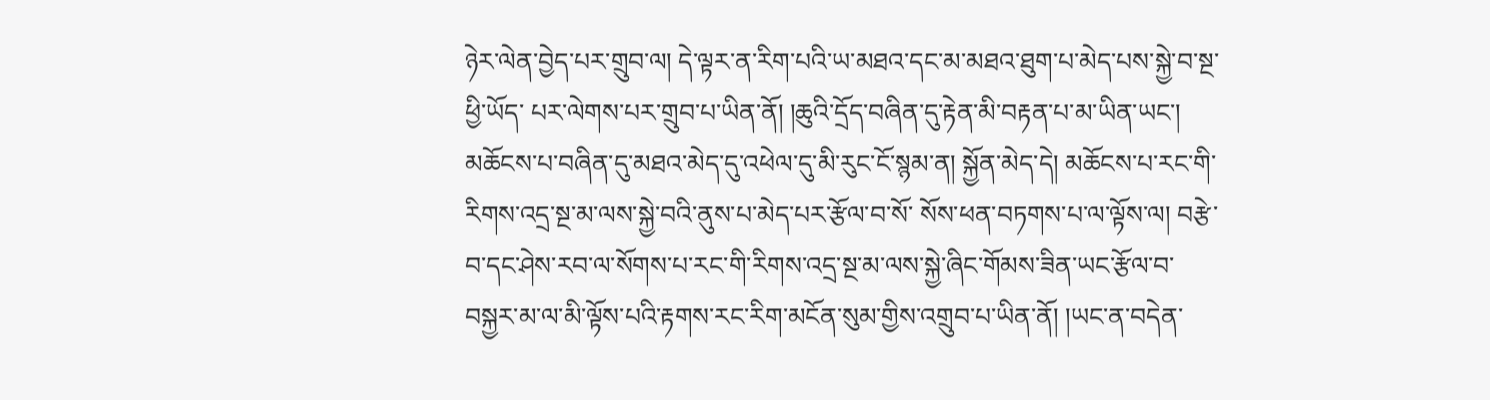ཉེར་ལེན་བྱེད་པར་གྲུབ་ལ། དེ་ལྟར་ན་རིག་པའི་ཡ་མཐའ་དང་མ་མཐའ་ཐུག་པ་མེད་པས་སྐྱེ་བ་སྔ་ཕྱི་ཡོད་ པར་ལེགས་པར་གྲུབ་པ་ཡིན་ནོ། །ཆུའི་དྲོད་བཞིན་དུ་རྟེན་མི་བརྟན་པ་མ་ཡིན་ཡང་། མཆོངས་པ་བཞིན་དུ་མཐའ་མེད་དུ་འཕེལ་དུ་མི་རུང་ངོ་སྙམ་ན། སྐྱོན་མེད་དེ། མཆོངས་པ་རང་གི་རིགས་འདྲ་སྔ་མ་ལས་སྐྱེ་བའི་ནུས་པ་མེད་པར་རྩོལ་བ་སོ་ སོས་ཕན་བཏགས་པ་ལ་ལྟོས་ལ། བརྩེ་བ་དང་ཤེས་རབ་ལ་སོགས་པ་རང་གི་རིགས་འདྲ་སྔ་མ་ལས་སྐྱེ་ཞིང་གོམས་ཟིན་ཡང་རྩོལ་བ་བསྐྱར་མ་ལ་མི་ལྟོས་པའི་རྟགས་རང་རིག་མངོན་སུམ་གྱིས་འགྲུབ་པ་ཡིན་ནོ། །ཡང་ན་བདེན་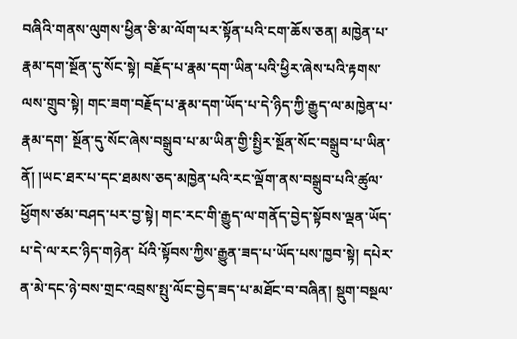བཞིའི་གནས་ལུགས་ཕྱིན་ཅི་མ་ལོག་པར་སྟོན་པའི་ངག་ཆོས་ཅན། མཁྱེན་པ་རྣམ་དག་སྔོན་དུ་སོང་སྟེ། བརྗོད་པ་རྣམ་དག་ཡིན་པའི་ཕྱིར་ཞེས་པའི་རྟགས་ལས་གྲུབ་སྟེ། གང་ཟག་བརྗོད་པ་རྣམ་དག་ཡོད་པ་དེ་ཉིད་ཀྱི་རྒྱུད་ལ་མཁྱེན་པ་རྣམ་དག་ སྔོན་དུ་སོང་ཞེས་བསྒྲུབ་པ་མ་ཡིན་གྱི་སྤྱིར་སྔོན་སོང་བསྒྲུབ་པ་ཡིན་ནོ། །ཡང་ཐར་པ་དང་ཐམས་ཅད་མཁྱེན་པའི་རང་ལྡོག་ནས་བསྒྲུབ་པའི་ཚུལ་ཕྱོགས་ཙམ་བཤད་པར་བྱ་སྟེ། གང་རང་གི་རྒྱུད་ལ་གནོད་བྱེད་སྟོབས་ལྡན་ཡོད་པ་དེ་ལ་རང་ཉིད་གཉེན་ པོའི་སྟོབས་ཀྱིས་རྒྱུན་ཟད་པ་ཡོད་པས་ཁྱབ་སྟེ། དཔེར་ན་མེ་དང་ཉེ་བས་གྲང་འབྲས་སྤུ་ལོང་བྱེད་ཟད་པ་མཐོང་བ་བཞིན། སྡུག་བསྔལ་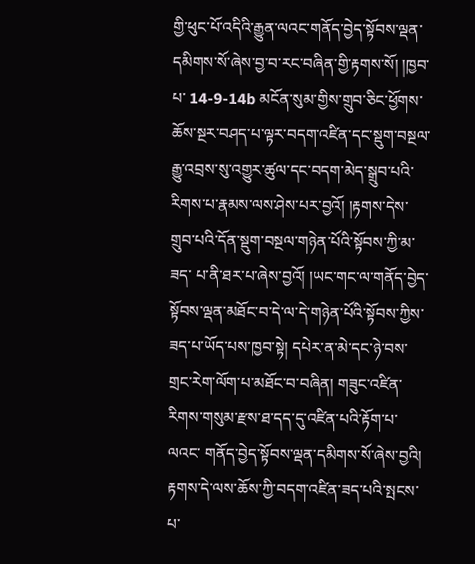གྱི་ཕུང་པོ་འདིའི་རྒྱུན་ལའང་གནོད་བྱེད་སྟོབས་ལྡན་དམིགས་སོ་ཞེས་བྱ་བ་རང་བཞིན་གྱི་རྟགས་སོ། །ཁྱབ་པ་ 14-9-14b མངོན་སུམ་གྱིས་གྲུབ་ཅིང་ཕྱོགས་ཆོས་སྔར་བཤད་པ་ལྟར་བདག་འཛིན་དང་སྡུག་བསྔལ་རྒྱུ་འབྲས་སུ་འགྱུར་ཚུལ་དང་བདག་མེད་སྒྲུབ་པའི་རིགས་པ་རྣམས་ལས་ཤེས་པར་བྱའོ། །རྟགས་དེས་གྲུབ་པའི་དོན་སྡུག་བསྔལ་གཉེན་པོའི་སྟོབས་ཀྱི་མ་ཟད་ པ་ནི་ཐར་པ་ཞེས་བྱའོ། །ཡང་གང་ལ་གནོད་བྱེད་སྟོབས་ལྡན་མཐོང་བ་དེ་ལ་དེ་གཉེན་པོའི་སྟོབས་ཀྱིས་ཟད་པ་ཡོད་པས་ཁྱབ་སྟེ། དཔེར་ན་མེ་དང་ཉེ་བས་གྲང་རེག་ལོག་པ་མཐོང་བ་བཞིན། གཟུང་འཛིན་རིགས་གསུམ་རྫས་ཐ་དད་དུ་འཛིན་པའི་རྟོག་པ་ལའང་ གནོད་བྱེད་སྟོབས་ལྡན་དམིགས་སོ་ཞེས་བྱའི། རྟགས་དེ་ལས་ཆོས་ཀྱི་བདག་འཛིན་ཟད་པའི་སྤངས་པ་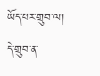ཡོད་པར་གྲུབ་ལ། དེ་གྲུབ་ན་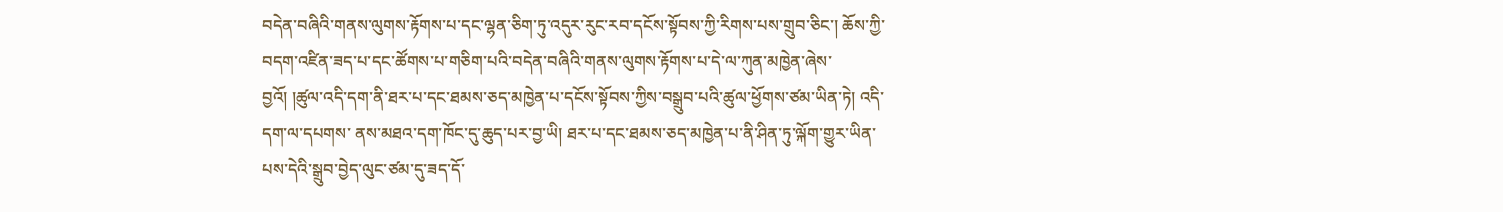བདེན་བཞིའི་གནས་ལུགས་རྟོགས་པ་དང་ལྷན་ཅིག་ཏུ་འདུར་རུང་རབ་དངོས་སྟོབས་ཀྱི་རིགས་པས་གྲུབ་ཅིང་། ཆོས་ཀྱི་ བདག་འཛིན་ཟད་པ་དང་ཚོགས་པ་གཅིག་པའི་བདེན་བཞིའི་གནས་ལུགས་རྟོགས་པ་དེ་ལ་ཀུན་མཁྱེན་ཞེས་བྱའོ། །ཚུལ་འདི་དག་ནི་ཐར་པ་དང་ཐམས་ཅད་མཁྱེན་པ་དངོས་སྟོབས་ཀྱིས་བསྒྲུབ་པའི་ཚུལ་ཕྱོགས་ཙམ་ཡིན་ཏེ། འདི་དག་ལ་དཔགས་ ནས་མཐའ་དག་ཁོང་དུ་ཆུད་པར་བྱ་ཡི། ཐར་པ་དང་ཐམས་ཅད་མཁྱེན་པ་ནི་ཤིན་ཏུ་ལྐོག་གྱུར་ཡིན་པས་དེའི་སྒྲུབ་བྱེད་ལུང་ཙམ་དུ་ཟད་དོ་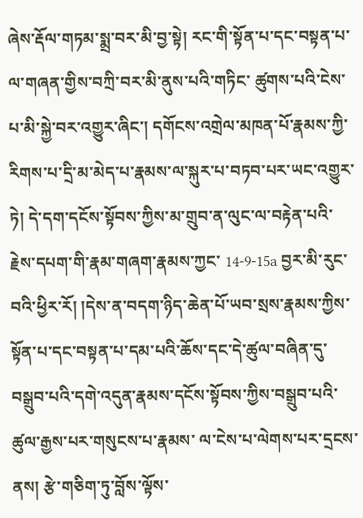ཞེས་རྡོལ་གཏམ་སྨྲ་བར་མི་བྱ་སྟེ། རང་གི་སྟོན་པ་དང་བསྟན་པ་ལ་གཞན་གྱིས་བཀྲི་བར་མི་ནུས་པའི་གཏིང་ ཚུགས་པའི་ངེས་པ་མི་སྐྱེ་བར་འགྱུར་ཞིང་། དགོངས་འགྲེལ་མཁན་པོ་རྣམས་ཀྱི་རིགས་པ་དྲི་མ་མེད་པ་རྣམས་ལ་སྐུར་པ་བཏབ་པར་ཡང་འགྱུར་ཏེ། དེ་དག་དངོས་སྟོབས་ཀྱིས་མ་གྲུབ་ན་ལུང་ལ་བརྟེན་པའི་རྗེས་དཔག་གི་རྣམ་གཞག་རྣམས་ཀྱང་ 14-9-15a བྱར་མི་རུང་བའི་ཕྱིར་རོ། །དེས་ན་བདག་ཉིད་ཆེན་པོ་ཡབ་སྲས་རྣམས་ཀྱིས་སྟོན་པ་དང་བསྟན་པ་དམ་པའི་ཆོས་དང་དེ་ཚུལ་བཞིན་དུ་བསྒྲུབ་པའི་དགེ་འདུན་རྣམས་དངོས་སྟོབས་ཀྱིས་བསྒྲུབ་པའི་ཚུལ་རྒྱས་པར་གསུངས་པ་རྣམས་ ལ་ངེས་པ་ལེགས་པར་དྲངས་ནས། རྩེ་གཅིག་ཏུ་བློས་ལྟོས་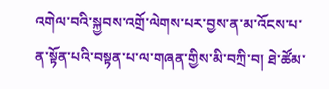འགེལ་བའི་སྐྱབས་འགྲོ་ལེགས་པར་བྱས་ན་མ་འོངས་པ་ན་སྟོན་པའི་བསྟན་པ་ལ་གཞན་གྱིས་མི་བཀྲི་བ། ཐེ་ཚོམ་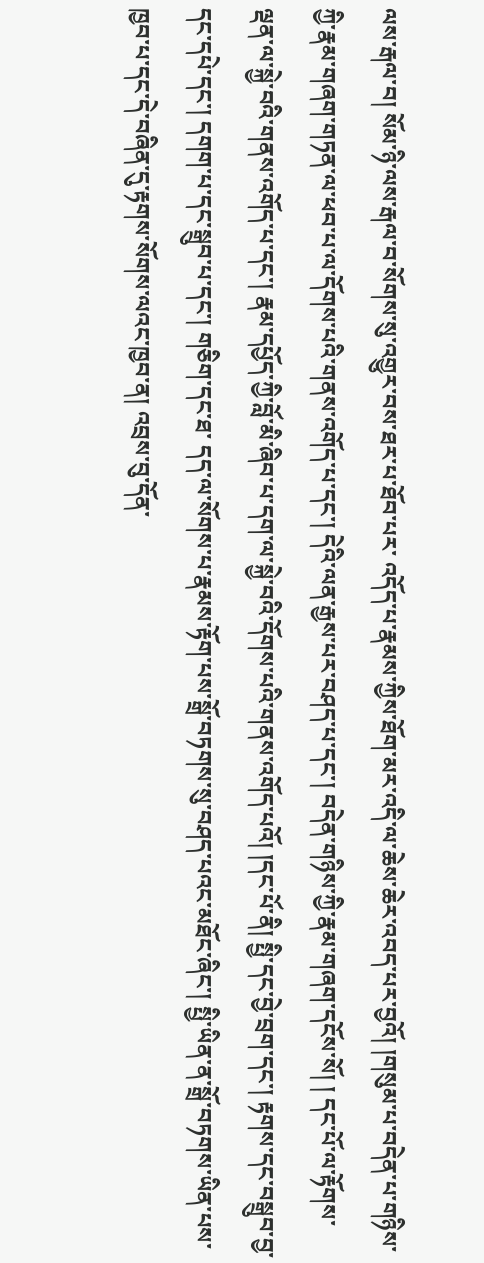ལས་རྒལ་བ། སོམ་ཉི་ལས་རྒལ་བ་སོགས་སུ་འགྱུར་བས་ཐར་པ་ཐོབ་པར་ འདོད་པ་རྣམས་ཀྱིས་ཐོག་མར་འདི་ལ་ཆེས་ཆེར་འབད་པར་བྱའོ། །གསུམ་པ་བདེན་པ་གཉིས་ཀྱི་རྣམ་གཞག་གཏན་ལ་ཕབ་པ་ལ་དོགས་པའི་གནས་འགོད་པ་དང་། དེའི་ལན་རྒྱས་པར་བཤད་པ་དང་། བདེན་གཉིས་ཀྱི་རྣམ་གཞག་དངོས་སོ། ། དང་པོ་ལ་རྟོགས་ལྡན་ལ་སྐྱེ་བའི་གནས་འགོད་པ་དང་། རྣམ་དཔྱོད་ཀྱི་བློ་མི་ཞིབ་པ་དག་ལ་སྐྱེ་བའི་དོགས་པའི་གནས་འགོད་པའོ། །དང་པོ་ནི། སྤྱི་དང་བྱེ་བྲག་དང་། རྟགས་དང་བསྒྲུབ་བྱ་དང་དཔེ་དང་། དགག་པ་དང་སྒྲུབ་པ་དང་། གཅིག་དང་ཐ་ དད་ལ་སོགས་པ་རྣམས་རྟོག་པས་སྒྲོ་བཏགས་སུ་བཤད་པའང་མཐོང་ཞིང་། སྤྱི་ཡིན་ན་སྒྲོ་བཏགས་ཡིན་པས་ཁྱབ་པ་དང་དེ་བཞིན་དུ་རྟགས་སོགས་ལའང་ཁྱབ་ན། འབྲས་བུ་དོན་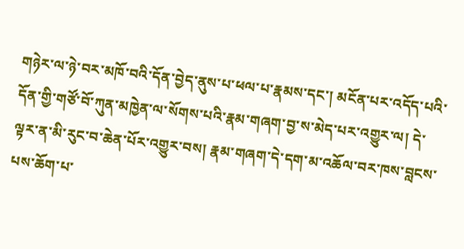གཉེར་ལ་ཉེ་བར་མཁོ་བའི་དོན་བྱེད་ནུས་པ་ཕལ་པ་རྣམས་དང་། མངོན་པར་འདོད་པའི་དོན་གྱི་གཙོ་བོ་ཀུན་མཁྱེན་ལ་སོགས་པའི་རྣམ་གཞག་བྱ་ས་མེད་པར་འགྱུར་ལ། དེ་ལྟར་ན་མི་རུང་བ་ཆེན་པོར་འགྱུར་བས། རྣམ་གཞག་དེ་དག་མ་འཆོལ་བར་ཁས་བླངས་པས་ཆོག་པ་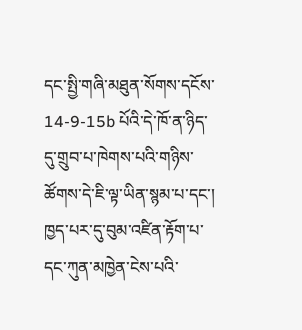དང་སྤྱི་གཞི་མཐུན་སོགས་དངོས་ 14-9-15b པོའི་དེ་ཁོ་ན་ཉིད་དུ་གྲུབ་པ་ཁེགས་པའི་གཉིས་ཚོགས་དེ་ཇི་ལྟ་ཡིན་སྙམ་པ་དང་། ཁྱད་པར་དུ་བུམ་འཛིན་རྟོག་པ་དང་ཀུན་མཁྱེན་ངེས་པའི་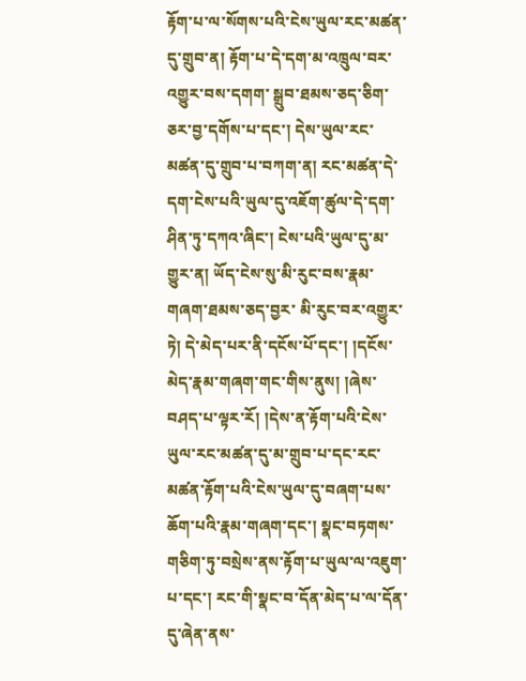རྟོག་པ་ལ་སོགས་པའི་ངེས་ཡུལ་རང་མཚན་དུ་གྲུབ་ན། རྟོག་པ་དེ་དག་མ་འཁྲུལ་བར་འགྱུར་བས་དགག་ སྒྲུབ་ཐམས་ཅད་ཅིག་ཅར་བྱ་དགོས་པ་དང་། དེས་ཡུལ་རང་མཚན་དུ་གྲུབ་པ་བཀག་ན། རང་མཚན་དེ་དག་ངེས་པའི་ཡུལ་དུ་འཇོག་ཚུལ་དེ་དག་ཤིན་ཏུ་དཀའ་ཞིང་། ངེས་པའི་ཡུལ་དུ་མ་གྱུར་ན། ཡོད་ངེས་སུ་མི་རུང་བས་རྣམ་གཞག་ཐམས་ཅད་བྱར་ མི་རུང་བར་འགྱུར་ཏེ། དེ་མེད་པར་ནི་དངོས་པོ་དང་། །དངོས་མེད་རྣམ་གཞག་གང་གིས་ནུས། །ཞེས་བཤད་པ་ལྟར་རོ། །དེས་ན་རྟོག་པའི་ངེས་ཡུལ་རང་མཚན་དུ་མ་གྲུབ་པ་དང་རང་མཚན་རྟོག་པའི་ངེས་ཡུལ་དུ་བཞག་པས་ཆོག་པའི་རྣམ་གཞག་དང་། སྣང་བཏགས་གཅིག་ཏུ་བསྲེས་ནས་རྟོག་པ་ཡུལ་ལ་འཇུག་པ་དང་། རང་གི་སྣང་བ་དོན་མེད་པ་ལ་དོན་དུ་ཞེན་ནས་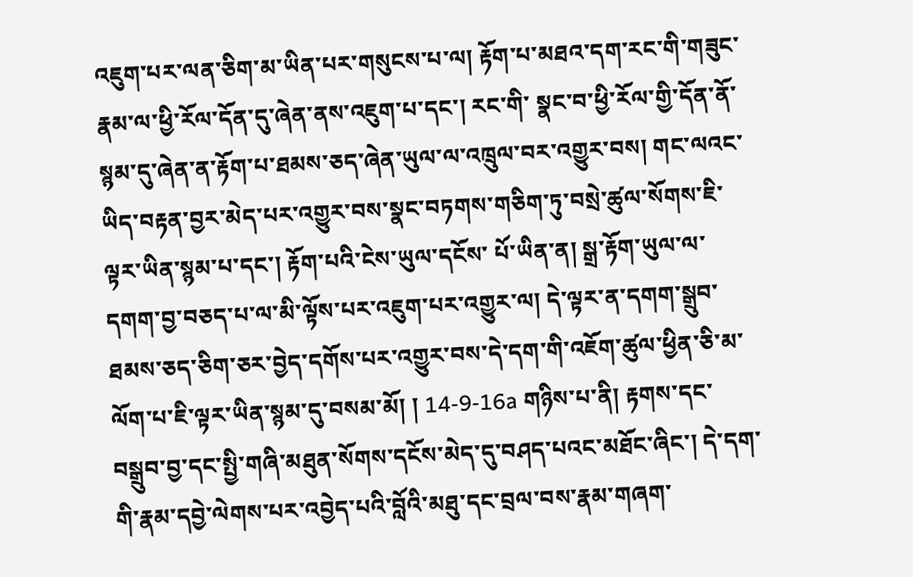འཇུག་པར་ལན་ཅིག་མ་ཡིན་པར་གསུངས་པ་ལ། རྟོག་པ་མཐའ་དག་རང་གི་གཟུང་རྣམ་ལ་ཕྱི་རོལ་དོན་དུ་ཞེན་ནས་འཇུག་པ་དང་། རང་གི་ སྣང་བ་ཕྱི་རོལ་གྱི་དོན་ནོ་སྙམ་དུ་ཞེན་ན་རྟོག་པ་ཐམས་ཅད་ཞེན་ཡུལ་ལ་འཁྲུལ་བར་འགྱུར་བས། གང་ལའང་ཡིད་བརྟན་བྱར་མེད་པར་འགྱུར་བས་སྣང་བཏགས་གཅིག་ཏུ་བསྲེ་ཚུལ་སོགས་ཇི་ལྟར་ཡིན་སྙམ་པ་དང་། རྟོག་པའི་ངེས་ཡུལ་དངོས་ པོ་ཡིན་ན། སྒྲ་རྟོག་ཡུལ་ལ་དགག་བྱ་བཅད་པ་ལ་མི་ལྟོས་པར་འཇུག་པར་འགྱུར་ལ། དེ་ལྟར་ན་དགག་སྒྲུབ་ཐམས་ཅད་ཅིག་ཅར་བྱེད་དགོས་པར་འགྱུར་བས་དེ་དག་གི་འཇོག་ཚུལ་ཕྱིན་ཅི་མ་ལོག་པ་ཇི་ལྟར་ཡིན་སྙམ་དུ་བསམ་མོ། ། 14-9-16a གཉིས་པ་ནི། རྟགས་དང་བསྒྲུབ་བྱ་དང་སྤྱི་གཞི་མཐུན་སོགས་དངོས་མེད་དུ་བཤད་པའང་མཐོང་ཞིང་། དེ་དག་གི་རྣམ་དབྱེ་ལེགས་པར་འབྱེད་པའི་བློའི་མཐུ་དང་བྲལ་བས་རྣམ་གཞག་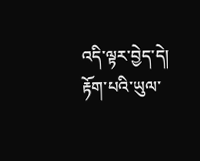འདི་ལྟར་བྱེད་དེ། རྟོག་པའི་ཡུལ་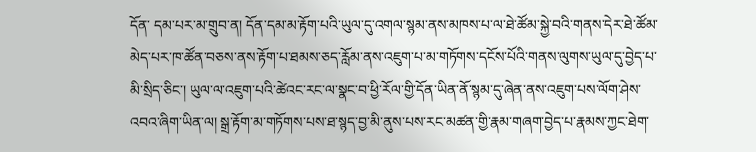དོན་ དམ་པར་མ་གྲུབ་ན། དོན་དམ་མ་རྟོག་པའི་ཡུལ་དུ་འགལ་སྙམ་ནས་མཁས་པ་ལ་ཐེ་ཚོམ་སྐྱེ་བའི་གནས་དེར་ཐེ་ཚོམ་མེད་པར་ཁ་ཚོན་བཅས་ནས་རྟོག་པ་ཐམས་ཅད་རློམ་ནས་འཇུག་པ་མ་གཏོགས་དངོས་པོའི་གནས་ལུགས་ཡུལ་དུ་བྱེད་པ་ མི་སྲིད་ཅིང་། ཡུལ་ལ་འཇུག་པའི་ཚེའང་རང་ལ་སྣང་བ་ཕྱི་རོལ་གྱི་དོན་ཡིན་ནོ་སྙམ་དུ་ཞེན་ནས་འཇུག་པས་ལོག་ཤེས་འབའ་ཞིག་ཡིན་ལ། སྒྲ་རྟོག་མ་གཏོགས་པས་ཐ་སྙད་བྱ་མི་ནུས་པས་རང་མཚན་གྱི་རྣམ་གཞག་བྱེད་པ་རྣམས་ཀྱང་ཐེག་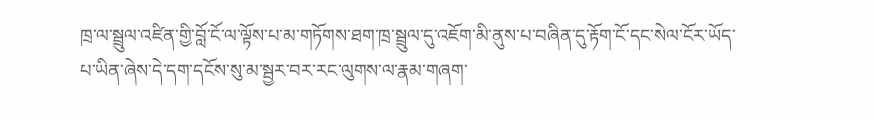ཁྲ་ལ་སྦྲུལ་འཛིན་གྱི་བློ་ངོ་ལ་ལྟོས་པ་མ་གཏོགས་ཐག་ཁྲ་སྦྲུལ་དུ་འཇོག་མི་ནུས་པ་བཞིན་དུ་རྟོག་ངོ་དང་སེལ་ངོར་ཡོད་པ་ཡིན་ཞེས་དེ་དག་དངོས་སུ་མ་སྦྱར་བར་རང་ལུགས་ལ་རྣམ་གཞག་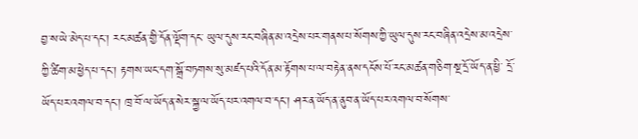བྱ་ས་ཡེ་མེད་པ་དང་། རང་མཚན་གྱི་དོན་ལྡོག་དང་ ཡུལ་དུས་རང་བཞིན་མ་འདྲེས་པར་གནས་པ་སོགས་ཀྱི་ཡུལ་དུས་རང་བཞིན་འདྲེས་མ་འདྲེས་ཀྱི་ཚིག་མ་ཕྱེད་པ་དང་། རྟགས་ཡང་དག་སྒྲོ་བཏགས་སུ་མཛད་པའི་དོན་མ་རྟོགས་པ་ལ་བརྟེན་ནས་དངོས་པོ་རང་མཚན་གཅིག་སྔ་དྲོ་ཡོད་ན་ཕྱི་ དྲོ་ཡོད་པར་འགལ་བ་དང་། ཁྲ་བོ་ལ་ཡོད་ན་སེར་སྐྱ་ལ་ཡོད་པར་འགལ་བ་དང་། ཤར་ན་ཡོད་ན་ནུབ་ན་ཡོད་པར་འགལ་བ་སོགས་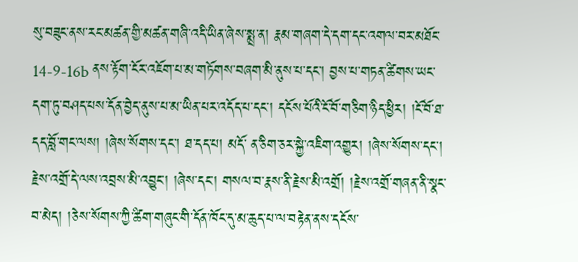སུ་བཟུང་ནས་རང་མཚན་གྱི་མཚན་གཞི་འདི་ཡིན་ཞེས་སྨྲ་ན། རྣམ་གཞག་དེ་དག་དང་འགལ་བར་མཐོང་ 14-9-16b ནས་རྟོག་ངོར་འཇོག་པ་མ་གཏོགས་བཞག་མི་ནུས་པ་དང་། བྱས་པ་གཏན་ཚིགས་ཡང་དག་ཏུ་བཤད་པས་དོན་བྱེད་ནུས་པ་མ་ཡིན་པར་འདོད་པ་དང་། དངོས་པོའི་ངོ་བོ་གཅིག་ཉིད་ཕྱིར། །ངོ་བོ་ཐ་དད་བློ་གང་ལས། །ཞེས་སོགས་དང་། ཐ་དད་པ། མདོ་ ན་ཅིག་ཅར་སྐྱེ་འཇིག་འགྱུར། །ཞེས་སོགས་དང་། རྗེས་འགྲོ་དེ་ལས་འབྲས་མི་འབྱུང་། །ཞེས་དང་། གསལ་བ་རྣས་ནི་རྗེས་མི་འགྲོ། །རྗེས་འགྲོ་གཞན་ནི་སྣང་བ་མེད། །ཅེས་སོགས་ཀྱི་ཚིག་གཞུང་གི་དོན་ཁོང་དུ་མ་ཆུད་པ་ལ་བརྟེན་ནས་དངོས་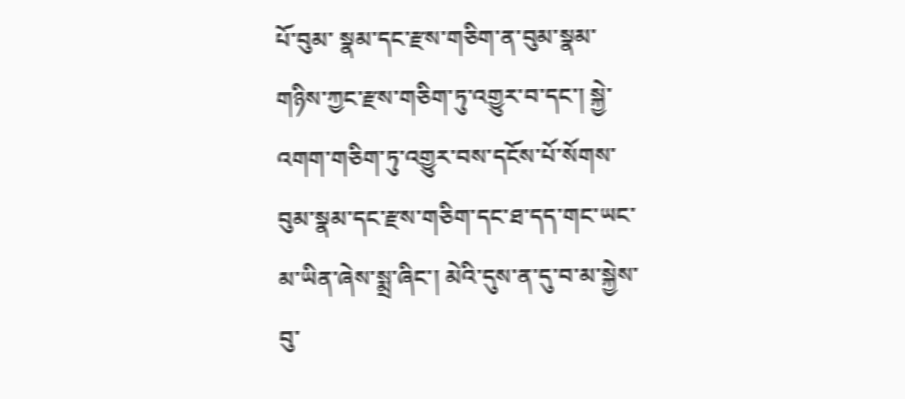པོ་བུམ་ སྣམ་དང་རྫས་གཅིག་ན་བུམ་སྣམ་གཉིས་ཀྱང་རྫས་གཅིག་ཏུ་འགྱུར་བ་དང་། སྐྱེ་འགག་གཅིག་ཏུ་འགྱུར་བས་དངོས་པོ་སོགས་བུམ་སྣམ་དང་རྫས་གཅིག་དང་ཐ་དད་གང་ཡང་མ་ཡིན་ཞེས་སྨྲ་ཞིང་། མེའི་དུས་ན་དུ་བ་མ་སྐྱེས་བུ་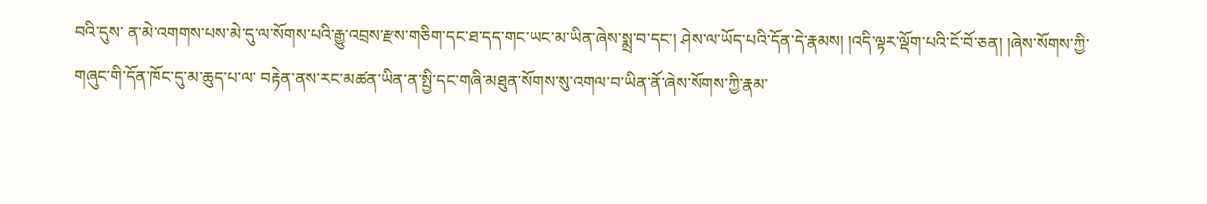བའི་དུས་ ན་མེ་འགགས་པས་མེ་དུ་ལ་སོགས་པའི་རྒྱུ་འབྲས་རྫས་གཅིག་དང་ཐ་དད་གང་ཡང་མ་ཡིན་ཞེས་སྨྲ་བ་དང་། ཤེས་ལ་ཡོད་པའི་དོན་དེ་རྣམས། །འདི་ལྟར་ལྡོག་པའི་ངོ་བོ་ཅན། །ཞེས་སོགས་ཀྱི་གཞུང་གི་དོན་ཁོང་དུ་མ་ཆུད་པ་ལ་ བརྟེན་ནས་རང་མཚན་ཡིན་ན་སྤྱི་དང་གཞི་མཐུན་སོགས་སུ་འགལ་བ་ཡིན་ནོ་ཞེས་སོགས་ཀྱི་རྣམ་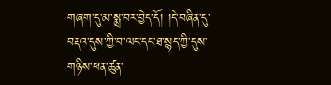གཞག་དུ་མ་སྨྲ་བར་བྱེད་དོ། །དེ་བཞིན་དུ་བརྡའ་དུས་ཀྱི་བ་ལང་དང་ཐ་སྙད་ཀྱི་དུས་གཉིས་ཕན་ཚུན་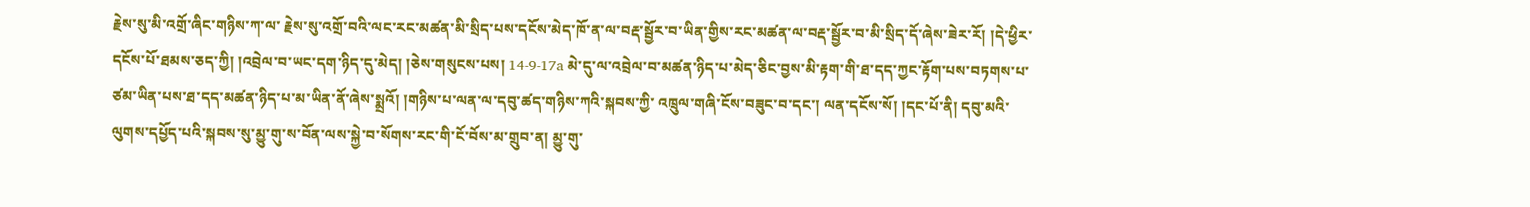རྗེས་སུ་མི་འགྲོ་ཞིང་གཉིས་ཀ་ལ་ རྗེས་སུ་འགྲོ་བའི་ལང་རང་མཚན་མི་སྲིད་པས་དངོས་མེད་ཁོ་ན་ལ་བརྡ་སྦྱོར་བ་ཡིན་གྱིས་རང་མཚན་ལ་བརྡ་སྦྱོར་བ་མི་སྲིད་དོ་ཞེས་ཟེར་རོ། །དེ་ཕྱིར་དངོས་པོ་ཐམས་ཅད་ཀྱི། །འབྲེལ་བ་ཡང་དག་ཉིད་དུ་མེད། །ཅེས་གསུངས་པས། 14-9-17a མེ་དུ་ལ་འབྲེལ་བ་མཚན་ཉིད་པ་མེད་ཅིང་བྱས་མི་རྟག་གི་ཐ་དད་ཀྱང་རྟོག་པས་བཏགས་པ་ཙམ་ཡིན་པས་ཐ་དད་མཚན་ཉིད་པ་མ་ཡིན་ནོ་ཞེས་སྨྲའོ། །གཉིས་པ་ལན་ལ་དབུ་ཚད་གཉིས་ཀའི་སྐབས་ཀྱི་ འཁྲུལ་གཞི་ངོས་བཟུང་བ་དང་། ལན་དངོས་སོ། །དང་པོ་ནི། དབུ་མའི་ལུགས་དཔྱོད་པའི་སྐབས་སུ་མྱུ་གུ་ས་བོན་ལས་སྐྱེ་བ་སོགས་རང་གི་ངོ་བོས་མ་གྲུབ་ན། མྱུ་གུ་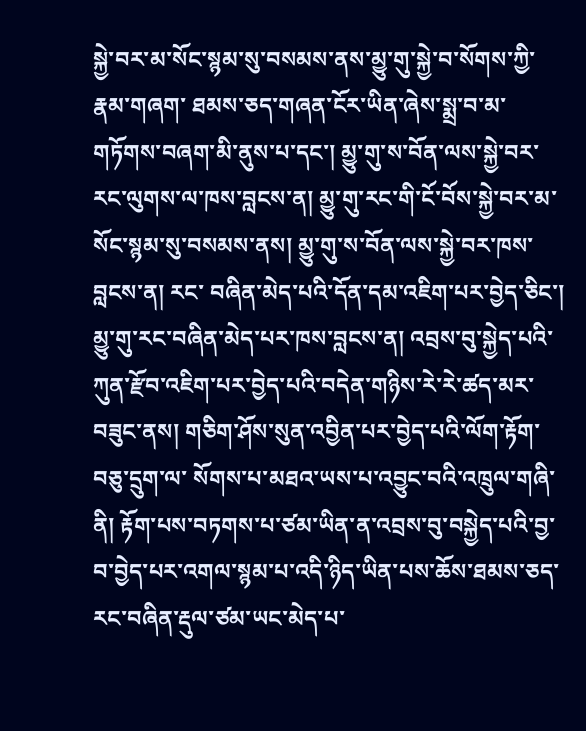སྐྱེ་བར་མ་སོང་སྙམ་སུ་བསམས་ནས་མྱུ་གུ་སྐྱེ་བ་སོགས་ཀྱི་རྣམ་གཞག་ ཐམས་ཅད་གཞན་ངོར་ཡིན་ཞེས་སྨྲ་བ་མ་གཏོགས་བཞག་མི་ནུས་པ་དང་། མྱུ་གུ་ས་བོན་ལས་སྐྱེ་བར་རང་ལུགས་ལ་ཁས་བླངས་ན། མྱུ་གུ་རང་གི་ངོ་བོས་སྐྱེ་བར་མ་སོང་སྙམ་སུ་བསམས་ནས། མྱུ་གུ་ས་བོན་ལས་སྐྱེ་བར་ཁས་བླངས་ན། རང་ བཞིན་མེད་པའི་དོན་དམ་འཇིག་པར་བྱེད་ཅིང་། མྱུ་གུ་རང་བཞིན་མེད་པར་ཁས་བླངས་ན། འབྲས་བུ་སྐྱེད་པའི་ཀུན་རྫོབ་འཇིག་པར་བྱེད་པའི་བདེན་གཉིས་རེ་རེ་ཚད་མར་བཟུང་ནས། གཅིག་ཤོས་སུན་འབྱིན་པར་བྱེད་པའི་ལོག་རྟོག་བཅུ་དྲུག་ལ་ སོགས་པ་མཐའ་ཡས་པ་འབྱུང་བའི་འཁྲུལ་གཞི་ནི། རྟོག་པས་བཏགས་པ་ཙམ་ཡིན་ན་འབྲས་བུ་བསྐྱེད་པའི་བྱ་བ་བྱེད་པར་འགལ་སྙམ་པ་འདི་ཉིད་ཡིན་པས་ཆོས་ཐམས་ཅད་རང་བཞིན་རྡུལ་ཙམ་ཡང་མེད་པ་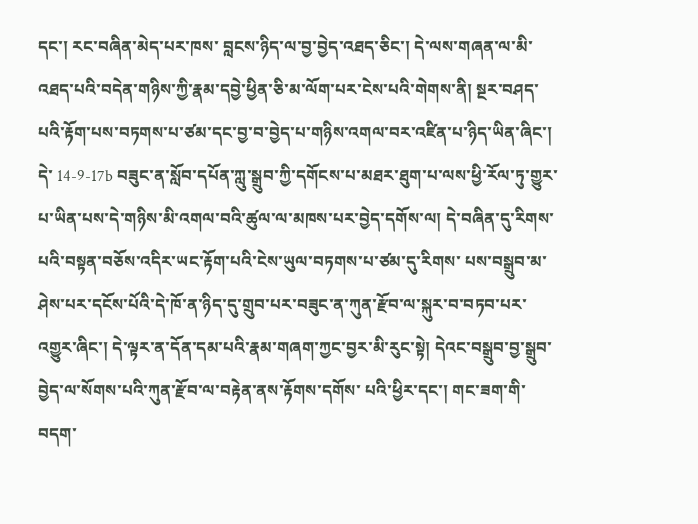དང་། རང་བཞིན་མེད་པར་ཁས་ བླངས་ཉིད་ལ་བྱ་བྱེད་འཐད་ཅིང་། དེ་ལས་གཞན་ལ་མི་འཐད་པའི་བདེན་གཉིས་ཀྱི་རྣམ་དབྱེ་ཕྱིན་ཅི་མ་ལོག་པར་ངེས་པའི་གེགས་ནི། སྔར་བཤད་པའི་རྟོག་པས་བཏགས་པ་ཙམ་དང་བྱ་བ་བྱེད་པ་གཉིས་འགལ་བར་འཛིན་པ་ཉིད་ཡིན་ཞིང་། དེ་ 14-9-17b བཟུང་ན་སློབ་དཔོན་ཀླུ་སྒྲུབ་ཀྱི་དགོངས་པ་མཐར་ཐུག་པ་ལས་ཕྱི་རོལ་ཏུ་གྱུར་པ་ཡིན་པས་དེ་གཉིས་མི་འགལ་བའི་ཚུལ་ལ་མཁས་པར་བྱེད་དགོས་ལ། དེ་བཞིན་དུ་རིགས་པའི་བསྟན་བཅོས་འདིར་ཡང་རྟོག་པའི་ངེས་ཡུལ་བཏགས་པ་ཙམ་དུ་རིགས་ པས་བསྒྲུབ་མ་ཤེས་པར་དངོས་པོའི་དེ་ཁོ་ན་ཉིད་དུ་གྲུབ་པར་བཟུང་ན་ཀུན་རྫོབ་ལ་སྐུར་བ་བཏབ་པར་འགྱུར་ཞིང་། དེ་ལྟར་ན་དོན་དམ་པའི་རྣམ་གཞག་ཀྱང་བྱར་མི་རུང་སྟེ། དེའང་བསྒྲུབ་བྱ་སྒྲུབ་བྱེད་ལ་སོགས་པའི་ཀུན་རྫོབ་ལ་བརྟེན་ནས་རྟོགས་དགོས་ པའི་ཕྱིར་དང་། གང་ཟག་གི་བདག་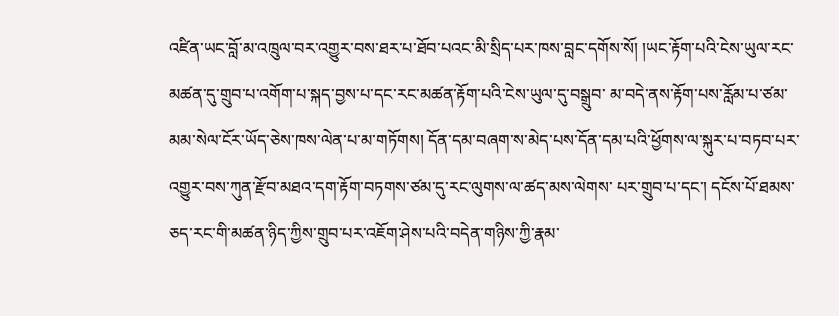འཛིན་ཡང་བློ་མ་འཁྲུལ་བར་འགྱུར་བས་ཐར་པ་ཐོབ་པའང་མི་སྲིད་པར་ཁས་བླང་དགོས་སོ། །ཡང་རྟོག་པའི་ངེས་ཡུལ་རང་མཚན་དུ་གྲུབ་པ་འགོག་པ་སྐད་བྱས་པ་དང་རང་མཚན་རྟོག་པའི་ངེས་ཡུལ་དུ་བསྒྲུབ་ མ་བདེ་ནས་རྟོག་པས་རློམ་པ་ཙམ་མམ་སེལ་ངོར་ཡོད་ཅེས་ཁས་ལེན་པ་མ་གཏོགས། དོན་དམ་བཞག་ས་མེད་པས་དོན་དམ་པའི་ཕྱོགས་ལ་སྐུར་པ་བཏབ་པར་འགྱུར་བས་ཀུན་རྫོབ་མཐའ་དག་རྟོག་བཏགས་ཙམ་དུ་རང་ལུགས་ལ་ཚད་མས་ལེགས་ པར་གྲུབ་པ་དང་། དངོས་པོ་ཐམས་ཅད་རང་གི་མཚན་ཉིད་ཀྱིས་གྲུབ་པར་འཇོག་ཤེས་པའི་བདེན་གཉིས་ཀྱི་རྣམ་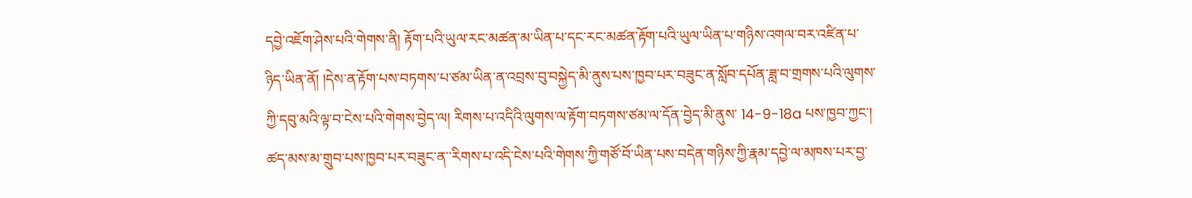དབྱེ་འཇོག་ཤེས་པའི་གེགས་ནི། རྟོག་པའི་ཡུལ་རང་མཚན་མ་ཡིན་པ་དང་རང་མཚན་རྟོག་པའི་ཡུལ་ཡིན་པ་གཉིས་འགལ་བར་འཛིན་པ་ ཉིད་ཡིན་ནོ། །དེས་ན་རྟོག་པས་བཏགས་པ་ཙམ་ཡིན་ན་འབྲས་བུ་བསྐྱེད་མི་ནུས་པས་ཁྱབ་པར་བཟུང་ན་སློབ་དཔོན་ཟླ་བ་གྲགས་པའི་ལུགས་ཀྱི་དབུ་མའི་ལྟ་བ་ངེས་པའི་གེགས་བྱེད་ལ། རིགས་པ་འདིའི་ལུགས་ལ་རྟོག་བཏགས་ཙམ་ལ་དོན་བྱེད་མི་ནུས་ 14-9-18a པས་ཁྱབ་ཀྱང་། ཚད་མས་མ་གྲུབ་པས་ཁྱབ་པར་བཟུང་ན་་རིགས་པ་འདི་ངེས་པའི་གེགས་ཀྱི་གཙོ་བོ་ཡིན་པས་བདེན་གཉིས་ཀྱི་རྣམ་དབྱེ་ལ་མཁས་པར་བྱ་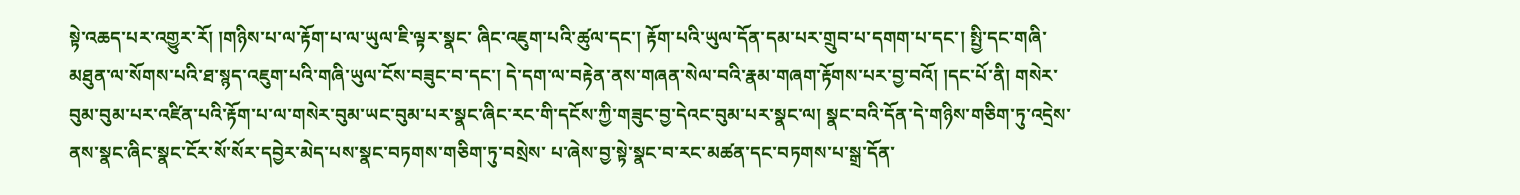སྟེ་འཆད་པར་འགྱུར་རོ། །གཉིས་པ་ལ་རྟོག་པ་ལ་ཡུལ་ཇི་ལྟར་སྣང་ ཞིང་འཇུག་པའི་ཚུལ་དང་། རྟོག་པའི་ཡུལ་དོན་དམ་པར་གྲུབ་པ་དགག་པ་དང་། སྤྱི་དང་གཞི་མཐུན་ལ་སོགས་པའི་ཐ་སྙད་འཇུག་པའི་གཞི་ཡུལ་ངོས་བཟུང་བ་དང་། དེ་དག་ལ་བརྟེན་ནས་གཞན་སེལ་བའི་རྣམ་གཞག་རྟོགས་པར་བྱ་བའོ། །དང་པོ་ནི། གསེར་བུམ་བུམ་པར་འཛིན་པའི་རྟོག་པ་ལ་གསེར་བུམ་ཡང་བུམ་པར་སྣང་ཞིང་རང་གི་དངོས་ཀྱི་གཟུང་བྱ་དེའང་བུམ་པར་སྣང་ལ། སྣང་བའི་དོན་དེ་གཉིས་གཅིག་ཏུ་འདྲེས་ནས་སྣང་ཞིང་སྣང་ངོར་སོ་སོར་དབྱེར་མེད་པས་སྣང་བཏགས་གཅིག་ཏུ་བསྲེས་ པ་ཞེས་བྱ་སྟེ་སྣང་བ་རང་མཚན་དང་བཏགས་པ་སྒྲ་དོན་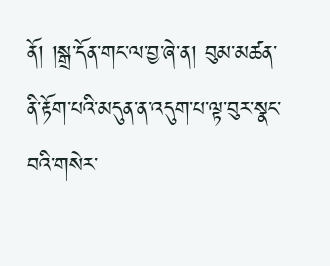ནོ། །སྒྲ་དོན་གང་ལ་བྱ་ཞེ་ན། བུམ་མཚན་ནི་རྟོག་པའི་མདུན་ན་འདུག་པ་ལྟ་བུར་སྣང་བའི་གསེར་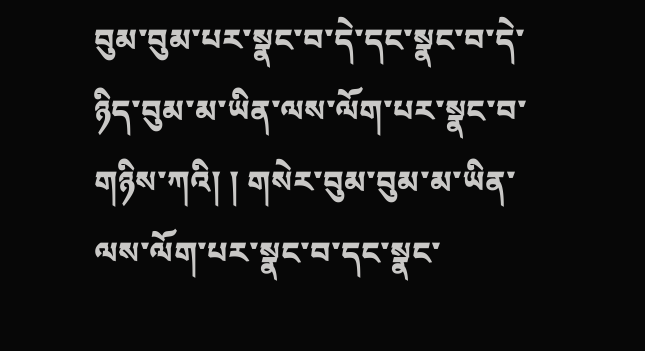བུམ་བུམ་པར་སྣང་བ་དེ་དང་སྣང་བ་དེ་ཉིད་བུམ་མ་ཡིན་ལས་ལོག་པར་སྣང་བ་གཉིས་ཀའི། ། གསེར་བུམ་བུམ་མ་ཡིན་ལས་ལོག་པར་སྣང་བ་དང་སྣང་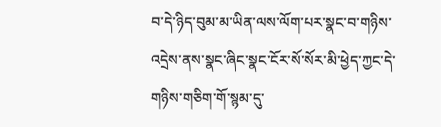བ་དེ་ཉིད་བུམ་མ་ཡིན་ལས་ལོག་པར་སྣང་བ་གཉིས་འདྲེས་ནས་སྣང་ཞིང་སྣང་ངོར་སོ་སོར་མི་ཕྱེད་ཀྱང་དེ་གཉིས་གཅིག་གོ་སྙམ་དུ་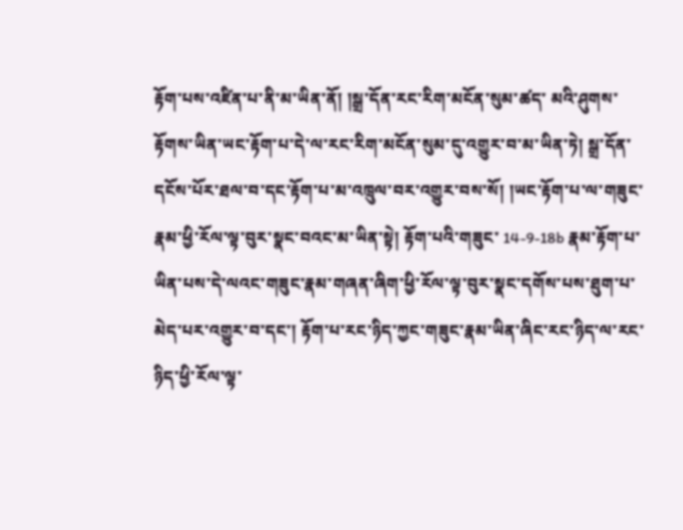རྟོག་པས་འཛིན་པ་ནི་མ་ཡིན་ནོ། །སྒྲ་དོན་རང་རིག་མངོན་སུམ་ཚད་ མའི་ཤུགས་རྟོགས་ཡིན་ཡང་རྟོག་པ་དེ་ལ་རང་རིག་མངོན་སུམ་དུ་འགྱུར་བ་མ་ཡིན་ཏེ། སྒྲ་དོན་དངོས་པོར་ཐལ་བ་དང་རྟོག་པ་མ་འཁྲུལ་བར་འགྱུར་བས་སོ། །ཡང་རྟོག་པ་ལ་གཟུང་རྣམ་ཕྱི་རོལ་ལྟ་བུར་སྣང་བའང་མ་ཡིན་སྟེ། རྟོག་པའི་གཟུང་ 14-9-18b རྣམ་རྟོག་པ་ཡིན་པས་དེ་ལའང་གཟུང་རྣམ་གཞན་ཞིག་ཕྱི་རོལ་ལྟ་བུར་སྣང་དགོས་པས་ཐུག་པ་མེད་པར་འགྱུར་བ་དང་། རྟོག་པ་རང་ཉིད་ཀྱང་གཟུང་རྣམ་ཡིན་ཞིང་རང་ཉིད་ལ་རང་ཉིད་ཕྱི་རོལ་ལྟ་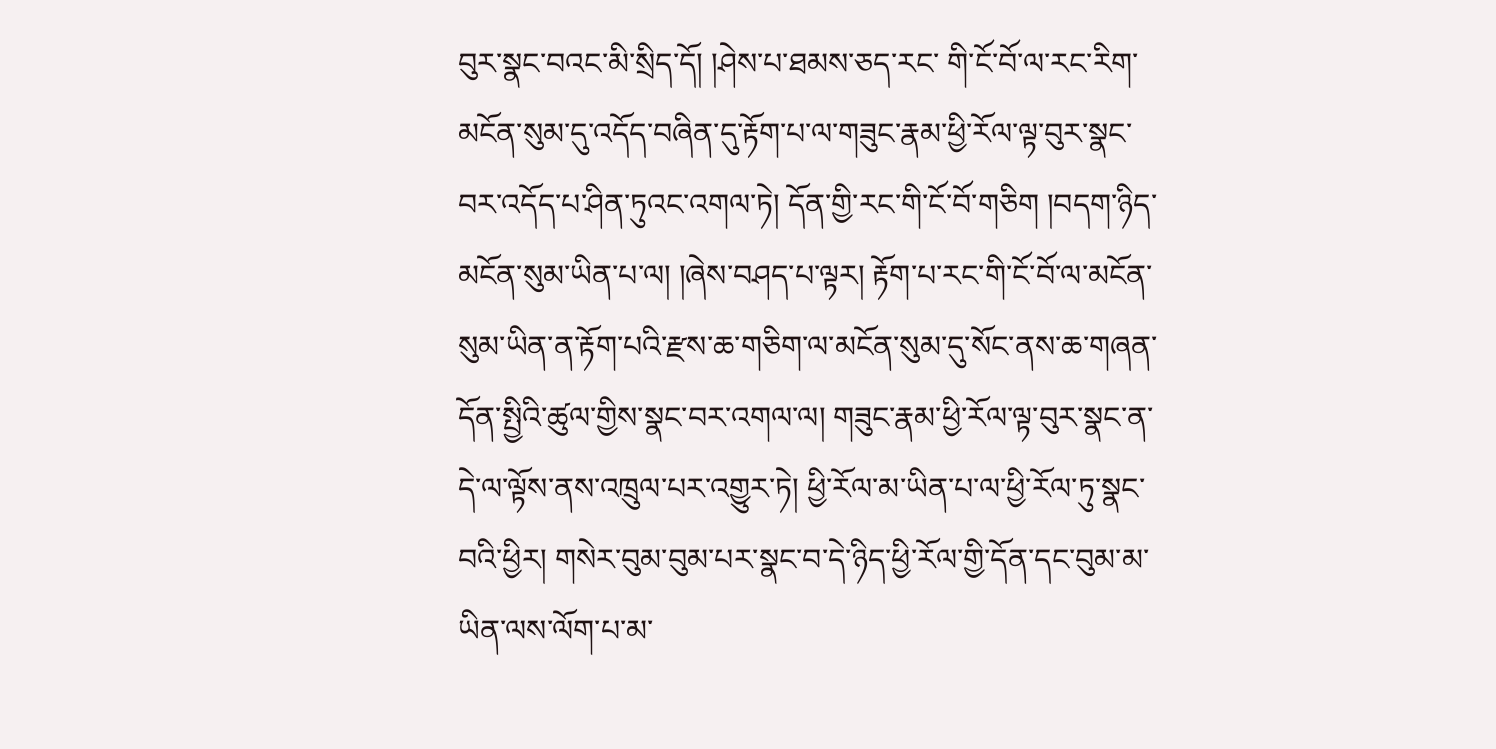བུར་སྣང་བའང་མི་སྲིད་དོ། །ཤེས་པ་ཐམས་ཅད་རང་ གི་ངོ་བོ་ལ་རང་རིག་མངོན་སུམ་དུ་འདོད་བཞིན་དུ་རྟོག་པ་ལ་གཟུང་རྣམ་ཕྱི་རོལ་ལྟ་བུར་སྣང་བར་འདོད་པ་ཤིན་ཏུའང་འགལ་ཏེ། དོན་གྱི་རང་གི་ངོ་བོ་གཅིག །བདག་ཉིད་མངོན་སུམ་ཡིན་པ་ལ། །ཞེས་བཤད་པ་ལྟར། རྟོག་པ་རང་གི་ངོ་བོ་ལ་མངོན་ སུམ་ཡིན་ན་རྟོག་པའི་རྫས་ཆ་གཅིག་ལ་མངོན་སུམ་དུ་སོང་ནས་ཆ་གཞན་དོན་སྤྱིའི་ཚུལ་གྱིས་སྣང་བར་འགལ་ལ། གཟུང་རྣམ་ཕྱི་རོལ་ལྟ་བུར་སྣང་ན་དེ་ལ་ལྟོས་ནས་འཁྲུལ་པར་འགྱུར་ཏེ། ཕྱི་རོལ་མ་ཡིན་པ་ལ་ཕྱི་རོལ་ཏུ་སྣང་བའི་ཕྱིར། གསེར་བུམ་བུམ་པར་སྣང་བ་དེ་ཉིད་ཕྱི་རོལ་གྱི་དོན་དང་བུམ་མ་ཡིན་ལས་ལོག་པ་མ་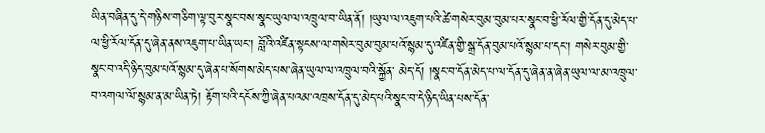ཡིན་བཞིན་དུ་དེ་གཉིས་གཅིག་ལྟ་བུར་སྣང་བས་སྣང་ཡུལ་ལ་འཁྲུལ་བ་ཡིན་ནོ། །ཡུལ་ལ་འཇུག་པའི་ཚེ་གསེར་བུམ་བུམ་པར་སྣང་བ་ཕྱི་རོལ་གྱི་དོན་དུ་མེད་པ་ ལ་ཕྱི་རོལ་དོན་དུ་ཞེན་ནས་འཇུག་པ་ཡིན་ཡང་། བློའི་འཛིན་སྟངས་ལ་གསེར་བུམ་བུམ་པའོ་སྙམ་དུ་འཛིན་གྱི་སྒྲ་དོན་བུམ་པའོ་སྙམ་པ་དང་། གསེར་བུམ་གྱི་སྣང་བ་འདི་ཉིད་བུམ་པའོ་སྙམ་དུ་ཞེན་པ་སོགས་མེད་པས་ཞེན་ཡུལ་ལ་འཁྲུལ་བའི་སྐྱོན་ མེད་དོ། །སྣང་བ་དོན་མེད་པ་ལ་དོན་དུ་ཞེན་ན་ཞེན་ཡུལ་ལ་མ་འཁྲུལ་བ་འགལ་ལོ་སྙམ་ན་མ་ཡིན་ཏེ། རྟོག་པའི་དངོས་ཀྱི་ཞེན་པའམ་འཁྲས་དོན་དུ་མེད་པའི་སྣང་བ་དེ་ཉིད་ཡིན་པས་དོན་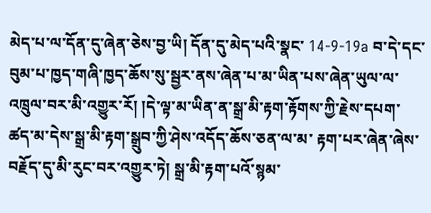མེད་པ་ལ་དོན་དུ་ཞེན་ཅེས་བྱ་ཡི། དོན་དུ་མེད་པའི་སྣང་ 14-9-19a བ་དེ་དང་བུམ་པ་ཁྱད་གཞི་ཁྱད་ཆོས་སུ་སྦྱར་ནས་ཞེན་པ་མ་ཡིན་པས་ཞེན་ཡུལ་ལ་འཁྲུལ་བར་མི་འགྱུར་རོ། །དེ་ལྟ་མ་ཡིན་ན་སྒྲ་མི་རྟག་རྟོགས་ཀྱི་རྗེས་དཔག་ཚད་མ་དེས་སྒྲ་མི་རྟག་སྒྲུབ་ཀྱི་ཤེས་འདོད་ཆོས་ཅན་ལ་མ་ རྟག་པར་ཞེན་ཞེས་བརྗོད་དུ་མི་རུང་བར་འགྱུར་ཏེ། སྒྲ་མི་རྟག་པའོ་སྙམ་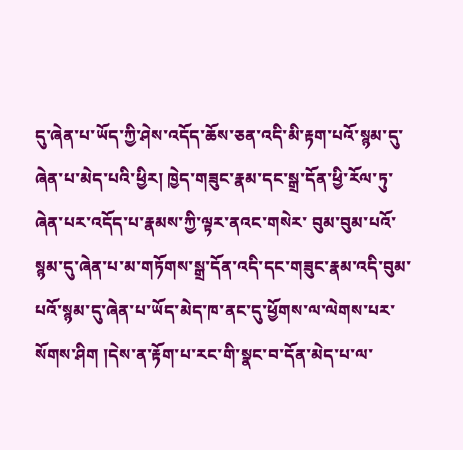དུ་ཞེན་པ་ཡོད་ཀྱི་ཤེས་འདོད་ཆོས་ཅན་འདི་མི་རྟག་པའོ་སྙམ་དུ་ཞེན་པ་མེད་པའི་ཕྱིར། ཁྱེད་གཟུང་རྣམ་དང་སྒྲ་དོན་ཕྱི་རོལ་ཏུ་ཞེན་པར་འདོད་པ་རྣམས་ཀྱི་ལྟར་ནའང་གསེར་ བུམ་བུམ་པའོ་སྙམ་དུ་ཞེན་པ་མ་གཏོགས་སྒྲ་དོན་འདི་དང་གཟུང་རྣམ་འདི་བུམ་པའོ་སྙམ་དུ་ཞེན་པ་ཡོད་མེད་ཁ་ནང་དུ་ཕྱོགས་ལ་ལེགས་པར་སོགས་ཤིག །དེས་ན་རྟོག་པ་རང་གི་སྣང་བ་དོན་མེད་པ་ལ་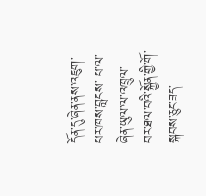དོན་དུ་ཞེན་ནས་འཇུག་པར་ཁས་བླངས་ པ་ལ་ཞེན་ཡུལ་ལ་འཁྲུལ་བར་ཐལ་བའི་སྐྱོན་གྱི་གོ་སྐབས་ཅུང་ཟད་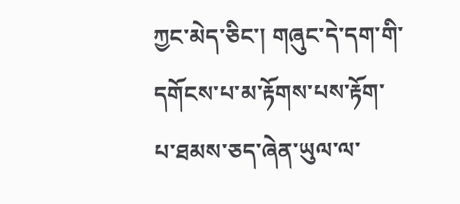ཀྱང་མེད་ཅིང་། གཞུང་དེ་དག་གི་དགོངས་པ་མ་རྟོགས་པས་རྟོག་པ་ཐམས་ཅད་ཞེན་ཡུལ་ལ་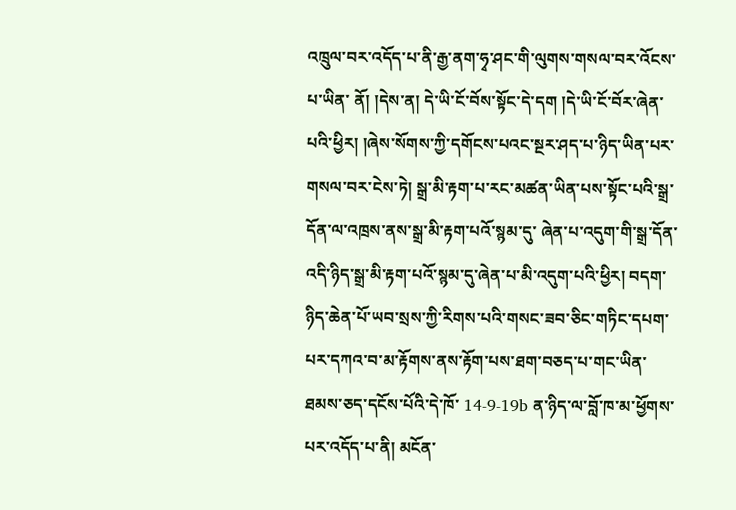འཁྲུལ་བར་འདོད་པ་ནི་རྒྱ་ནག་ཧྭ་ཤང་གི་ལུགས་གསལ་བར་འོངས་པ་ཡིན་ ནོ། །དེས་ན། དེ་ཡི་ངོ་བོས་སྟོང་དེ་དག །དེ་ཡི་ངོ་བོར་ཞེན་པའི་ཕྱིར། །ཞེས་སོགས་ཀྱི་དགོངས་པའང་སྔར་ཤད་པ་ཉིད་ཡིན་པར་གསལ་བར་ངེས་ཏེ། སྒྲ་མི་རྟག་པ་རང་མཚན་ཡིན་པས་སྟོང་པའི་སྒྲ་དོན་ལ་འཁྲས་ནས་སྒྲ་མི་རྟག་པའོ་སྙམ་དུ་ ཞེན་པ་འདུག་གི་སྒྲ་དོན་འདི་ཉིད་སྒྲ་མི་རྟག་པའོ་སྙམ་དུ་ཞེན་པ་མི་འདུག་པའི་ཕྱིར། བདག་ཉིད་ཆེན་པོ་ཡབ་སྲས་ཀྱི་རིགས་པའི་གསང་ཟབ་ཅིང་གཏིང་དཔག་པར་དཀའ་བ་མ་རྟོགས་ནས་རྟོག་པས་ཐག་བཅད་པ་གང་ཡིན་ཐམས་ཅད་དངོས་པོའི་དེ་ཁོ་ 14-9-19b ན་ཉིད་ལ་བློ་ཁ་མ་ཕྱོགས་པར་འདོད་པ་ནི། མངོན་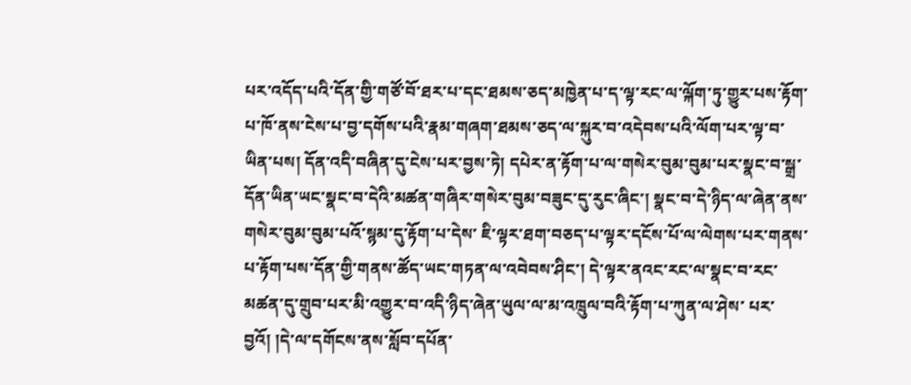པར་འདོད་པའི་དོན་གྱི་གཙོ་བོ་ཐར་པ་དང་ཐམས་ཅད་མཁྱེན་པ་ད་ལྟ་རང་ལ་ལྐོག་ཏུ་གྱུར་པས་རྟོག་པ་ཁོ་ནས་ངེས་པ་བྱ་དགོས་པའི་རྣམ་གཞག་ཐམས་ཅད་ལ་སྐུར་བ་འདེབས་པའི་ལོག་པར་ལྟ་བ་ ཡིན་པས། དོན་འདི་བཞིན་དུ་ངེས་པར་བྱས་ཏེ། དཔེར་ན་རྟོག་པ་ལ་གསེར་བུམ་བུམ་པར་སྣང་བ་སྒྲ་དོན་ཡིན་ཡང་སྣང་བ་དེའི་མཚན་གཞིར་གསེར་བུམ་བཟུང་དུ་རུང་ཞིང་། སྣང་བ་དེ་ཉིད་ལ་ཞེན་ནས་གསེར་བུམ་བུམ་པའོ་སྙམ་དུ་རྟོག་པ་དེས་ ཇི་ལྟར་ཐག་བཅད་པ་ལྟར་དངོས་པོ་ལ་ལེགས་པར་གནས་པ་རྟོག་པས་དོན་གྱི་གནས་ཚོད་ཡང་གཏན་ལ་འབེབས་ཤིང་། དེ་ལྟར་ནའང་རང་ལ་སྣང་བ་རང་མཚན་དུ་གྲུབ་པར་མི་འགྱུར་བ་འདི་ཉིད་ཞེན་ཡུལ་ལ་མ་འཁྲུལ་བའི་རྟོག་པ་ཀུན་ལ་ཤེས་ པར་བྱའོ། །དེ་ལ་དགོངས་ནས་སློབ་དཔོན་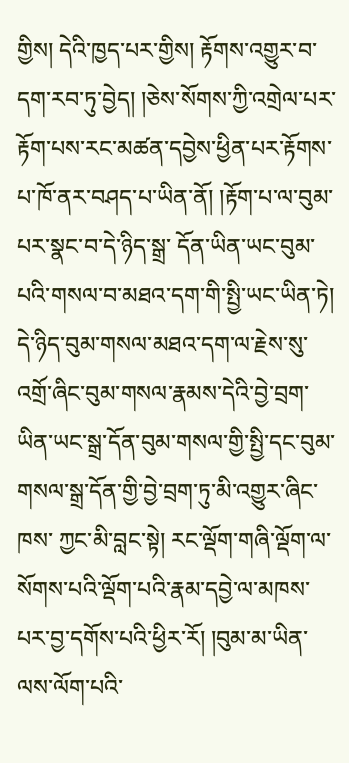གྱིས། དེའི་ཁྱད་པར་གྱིས། རྟོགས་འགྱུར་བ་དག་རབ་ཏུ་བྱེད། །ཅེས་སོགས་ཀྱི་འགྲེལ་པར་རྟོག་པས་རང་མཚན་དབྱེས་ཕྱིན་པར་རྟོགས་པ་ཁོ་ནར་བཤད་པ་ཡིན་ནོ། །རྟོག་པ་ལ་བུམ་པར་སྣང་བ་དེ་ཉིད་སྒྲ་ དོན་ཡིན་ཡང་བུམ་པའི་གསལ་བ་མཐའ་དག་གི་སྤྱི་ཡང་ཡིན་ཏེ། དེ་ཉིད་བུམ་གསལ་མཐའ་དག་ལ་རྗེས་སུ་འགྲོ་ཞིང་བུམ་གསལ་རྣམས་དེའི་བྱེ་བྲག་ཡིན་ཡང་སྒྲ་དོན་བུམ་གསལ་གྱི་སྤྱི་དང་བུམ་གསལ་སྒྲ་དོན་གྱི་བྱེ་བྲག་ཏུ་མི་འགྱུར་ཞིང་ཁས་ ཀྱང་མི་བླང་སྟེ། རང་ལྡོག་གཞི་ལྡོག་ལ་སོགས་པའི་ལྡོག་པའི་རྣམ་དབྱེ་ལ་མཁས་པར་བྱ་དགོས་པའི་ཕྱིར་རོ། །བུམ་མ་ཡིན་ལས་ལོག་པའི་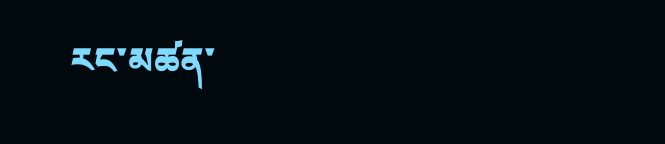རང་མཚན་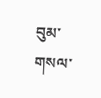བུམ་གསལ་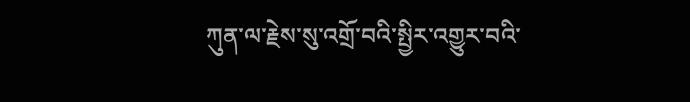ཀུན་ལ་རྗེས་སུ་འགྲོ་བའི་སྤྱིར་འགྱུར་བའི་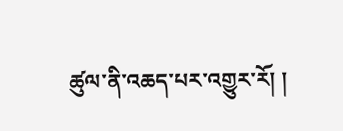ཚུལ་ནི་འཆད་པར་འགྱུར་རོ། །